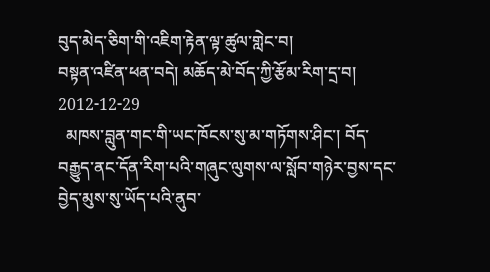བུད་མེད་ཅིག་གི་འཇིག་རྟེན་ལྟ་ཚུལ་གླེང་བ།
བསྟན་འཛིན་ཕན་བདེ། མཆོད་མེ་བོད་ཀྱི་རྩོམ་རིག་དྲ་བ། 2012-12-29
  མཁས་བླུན་གང་གི་ཡང་ཁོངས་སུ་མ་གཏོགས་ཤིང་། བོད་བརྒྱུད་ནང་དོན་རིག་པའི་གཞུང་ལུགས་ལ་སློབ་གཉེར་བྱས་དང་བྱེད་མུས་སུ་ཡོད་པའི་ནུབ་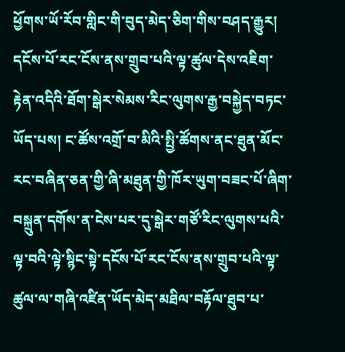ཕྱོགས་ཡོ་རོབ་གླིང་གི་བུད་མེད་ཅིག་གིས་བཤད་རྒྱུར། དངོས་པོ་རང་ངོས་ནས་གྲུབ་པའི་ལྟ་ཚུལ་དེས་འཇིག་རྟེན་འདིའི་ཐོག་སྒེར་སེམས་རིང་ལུགས་རྒྱ་བསྐྱེད་བཏང་ཡོད་པས། ང་ཚོས་འགྲོ་བ་མིའི་སྤྱི་ཚོགས་ནང་ཐུན་མོང་རང་བཞིན་ཅན་གྱི་ཞི་མཐུན་གྱི་ཁོར་ཡུག་བཟང་པོ་ཞིག་བསྐྲུན་དགོས་ན་ངེས་པར་དུ་སྒེར་གཙོ་རིང་ལུགས་པའི་ལྟ་བའི་ལྟེ་སྙིང་སྟེ་དངོས་པོ་རང་ངོས་ནས་གྲུབ་པའི་ལྟ་ཚུལ་ལ་གཞི་འཛིན་ཡོད་མེད་མཐིལ་བརྟོལ་ཐུབ་པ་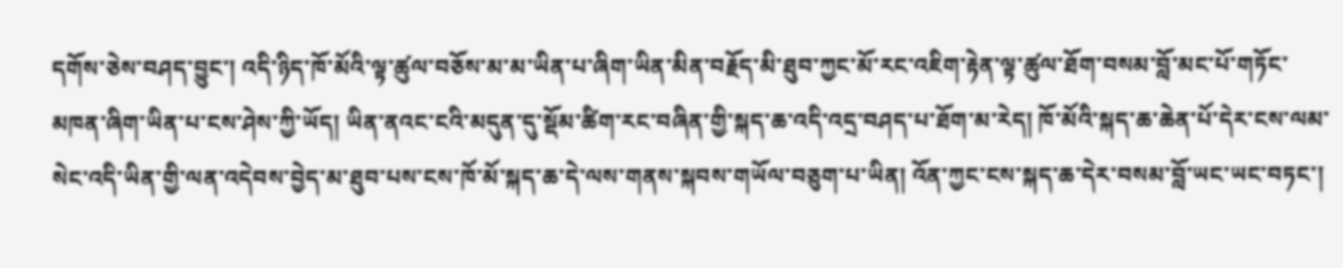དགོས་ཅེས་བཤད་བྱུང་། འདི་ཉིད་ཁོ་མོའི་ལྟ་ཚུལ་བཅོས་མ་མ་ཡིན་པ་ཞིག་ཡིན་མིན་བརྗོད་མི་ཐུབ་ཀྱང་མོ་རང་འཇིག་རྟེན་ལྟ་ཚུལ་ཐོག་བསམ་བློ་མང་པོ་གཏོང་མཁན་ཞིག་ཡིན་པ་ངས་ཤེས་ཀྱི་ཡོད། ཡིན་ནའང་ངའི་མདུན་དུ་སྡོམ་ཚིག་རང་བཞིན་གྱི་སྐད་ཆ་འདི་འདྲ་བཤད་པ་ཐོག་མ་རེད། ཁོ་མོའི་སྐད་ཆ་ཆེན་པོ་དེར་ངས་ལམ་སེང་འདི་ཡིན་གྱི་ལན་འདེབས་བྱེད་མ་ཐུབ་པས་ངས་ཁོ་མོ་སྐད་ཆ་དེ་ལས་གནས་སྐབས་གཡོལ་བཅུག་པ་ཡིན། འོན་ཀྱང་ངས་སྐད་ཆ་དེར་བསམ་བློ་ཡང་ཡང་བཏང་།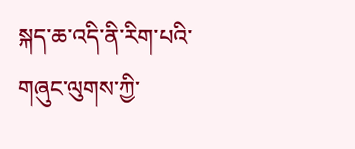སྐད་ཆ་འདི་ནི་རིག་པའི་གཞུང་ལུགས་ཀྱི་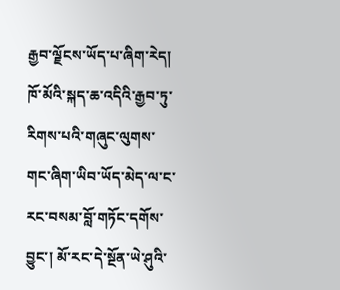རྒྱབ་ལྗོངས་ཡོད་པ་ཞིག་རེད། ཁོ་མོའི་སྐད་ཆ་འདིའི་རྒྱབ་ཏུ་རིགས་པའི་གཞུང་ལུགས་གང་ཞིག་ཡིབ་ཡོད་མེད་ལ་ང་རང་བསམ་བློ་གཏོང་དགོས་བྱུང་། མོ་རང་དེ་སྔོན་ཡེ་ཤུའི་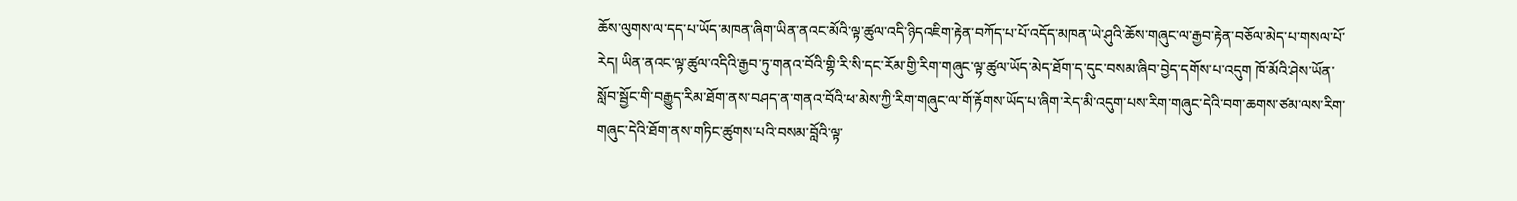ཆོས་ལུགས་ལ་དད་པ་ཡོད་མཁན་ཞིག་ཡིན་ནའང་མོའི་ལྟ་ཚུལ་འདི་ཉིདའཇིག་རྟེན་བཀོད་པ་པོ་འདོད་མཁན་ཡེ་ཤུའི་ཆོས་གཞུང་ལ་རྒྱབ་རྟེན་བཅོལ་མེད་པ་གསལ་པོ་རེད། ཡིན་ནའང་ལྟ་ཚུལ་འདིའི་རྒྱབ་ཏུ་གནའ་བོའི་གྷི་རི་སི་དང་རོམ་གྱི་རིག་གཞུང་ལྟ་ཚུལ་ཡོད་མེད་ཐོག་ད་དུང་བསམ་ཞིབ་བྱེད་དགོས་པ་འདུག ཁོ་མོའི་ཤེས་ཡོན་སློབ་སྦྱོང་གི་བརྒྱུད་རིམ་ཐོག་ནས་བཤད་ན་གནའ་བོའི་ཕ་མེས་ཀྱི་རིག་གཞུང་ལ་གོ་རྟོགས་ཡོད་པ་ཞིག་རེད་མི་འདུག་པས་རིག་གཞུང་དེའི་བག་ཆགས་ཙམ་ལས་རིག་གཞུང་དེའི་ཐོག་ནས་གཏིང་ཚུགས་པའི་བསམ་བློའི་ལྟ་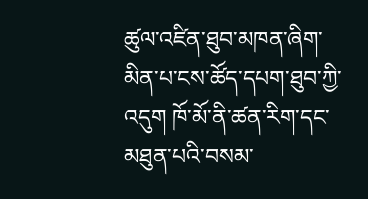ཚུལ་འཛིན་ཐུབ་མཁན་ཞིག་མིན་པ་ངས་ཚོད་དཔག་ཐུབ་ཀྱི་འདུག ཁོ་མོ་ནི་ཚན་རིག་དང་མཐུན་པའི་བསམ་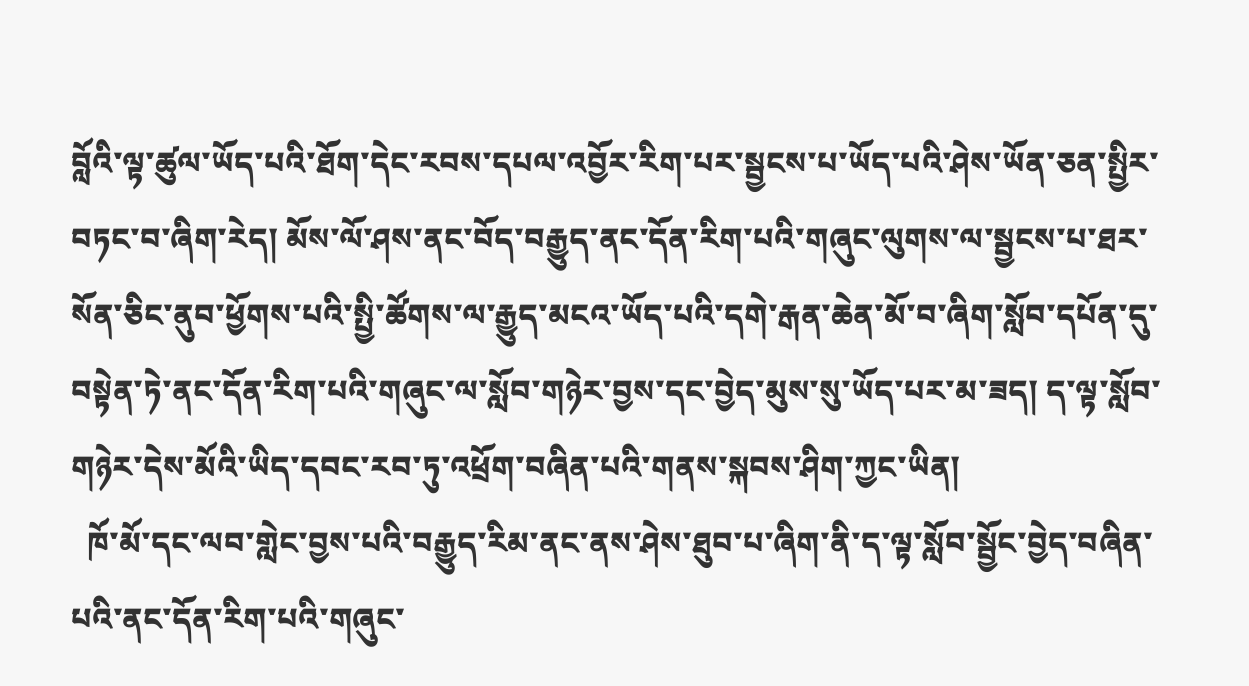བློའི་ལྟ་ཚུལ་ཡོད་པའི་ཐོག་དེང་རབས་དཔལ་འབྱོར་རིག་པར་སྦྱངས་པ་ཡོད་པའི་ཤེས་ཡོན་ཅན་སྤྱིར་བཏང་བ་ཞིག་རེད། མོས་ལོ་ཤས་ནང་བོད་བརྒྱུད་ནང་དོན་རིག་པའི་གཞུང་ལུགས་ལ་སྦྱངས་པ་ཐར་སོན་ཅིང་ནུབ་ཕྱོགས་པའི་སྤྱི་ཚོགས་ལ་རྒྱུད་མངའ་ཡོད་པའི་དགེ་རྒན་ཆེན་མོ་བ་ཞིག་སློབ་དཔོན་དུ་བསྟེན་ཏེ་ནང་དོན་རིག་པའི་གཞུང་ལ་སློབ་གཉེར་བྱས་དང་བྱེད་མུས་སུ་ཡོད་པར་མ་ཟད། ད་ལྟ་སློབ་གཉེར་དེས་མོའི་ཡིད་དབང་རབ་ཏུ་འཕྲོག་བཞིན་པའི་གནས་སྐབས་ཤིག་ཀྱང་ཡིན།
  ཁོ་མོ་དང་ལབ་གླེང་བྱས་པའི་བརྒྱུད་རིམ་ནང་ནས་ཤེས་ཐུབ་པ་ཞིག་ནི་ད་ལྟ་སློབ་སྦྱོང་བྱེད་བཞིན་པའི་ནང་དོན་རིག་པའི་གཞུང་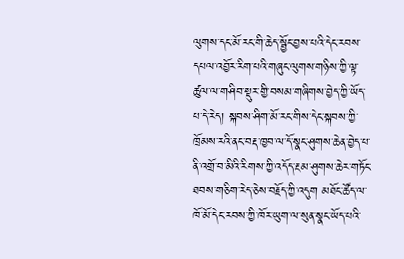ལུགས་དང་མོ་རང་གི་ཆེད་སྦྱོང་བྱས་པའི་དེང་རབས་དཔལ་འབྱོར་རིག་པའི་གཞུང་ལུགས་གཉིས་ཀྱི་ལྟ་ཚུལ་ལ་གཤིབ་སྡུར་གྱི་བསམ་གཞིགས་བྱེད་ཀྱི་ཡོད་པ་དེ་རེད། སྐབས་ཤིག་མོ་རང་གིས་དེང་སྐབས་ཀྱི་ཁྲོམས་རའི་ནང་བརྡ་ཁྱབ་ལ་དོ་སྣང་ཤུགས་ཆེན་བྱེད་པ་ནི་འགྲོ་བ་མིའི་རིགས་ཀྱི་འདོད་རྔམ་ཤུགས་ཆེར་གཏོང་ཐབས་གཅིག་རེད་ཅེས་བརྗོད་ཀྱི་འདུག མཐོང་ཚོད་ལ་ཁོ་མོ་དེང་རབས་ཀྱི་ཁོར་ཡུག་ལ་སུན་སྣང་ཡོད་པའི་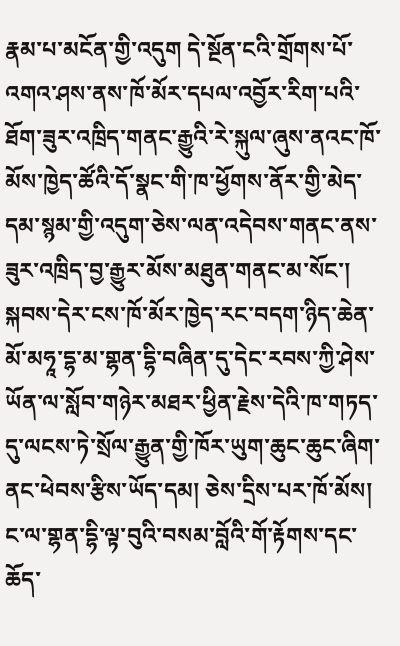རྣམ་པ་མངོན་གྱི་འདུག དེ་སྔོན་ངའི་གྲོགས་པོ་འགའ་ཤས་ནས་ཁོ་མོར་དཔལ་འབྱོར་རིག་པའི་ཐོག་ཟུར་འཁྲིད་གནང་རྒྱུའི་རེ་སྐུལ་ཞུས་ནའང་ཁོ་མོས་ཁྱེད་ཚོའི་དོ་སྣང་གི་ཁ་ཕྱོགས་ནོར་གྱི་མེད་དམ་སྙམ་གྱི་འདུག་ཅེས་ལན་འདེབས་གནང་ནས་ཟུར་འཁྲིད་བྱ་རྒྱུར་མོས་མཐུན་གནང་མ་སོང་། སྐབས་དེར་ངས་ཁོ་མོར་ཁྱེད་རང་བདག་ཉིད་ཆེན་མོ་མཧཱ་དྷ་མ་གྷན་དྷི་བཞིན་དུ་དེང་རབས་ཀྱི་ཤེས་ཡོན་ལ་སློབ་གཉེར་མཐར་ཕྱིན་རྗེས་དེའི་ཁ་གཏད་དུ་ལངས་ཏེ་སྲོལ་རྒྱུན་གྱི་ཁོར་ཡུག་ཆུང་ཆུང་ཞིག་ནང་ཕེབས་རྩིས་ཡོད་དམ། ཅེས་དྲིས་པར་ཁོ་མོས། ང་ལ་གྷན་དྷི་ལྟ་བུའི་བསམ་བློའི་གོ་རྟོགས་དང་ཆོད་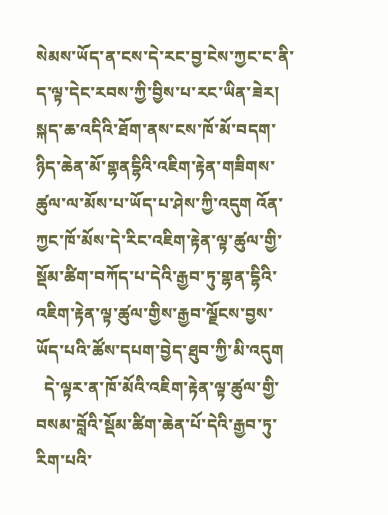སེམས་ཡོད་ན་ངས་དེ་རང་བྱ་ངེས་ཀྱང་ང་ནི་ད་ལྟ་དེང་རབས་ཀྱི་བྱིས་པ་རང་ཡིན་ཟེར། སྐད་ཆ་འདིའི་ཐོག་ནས་ངས་ཁོ་མོ་བདག་ཉིད་ཆེན་མོ་གྷནདྷིའི་འཇིག་རྟེན་གཟིགས་ཚུལ་ལ་མོས་པ་ཡོད་པ་ཤེས་ཀྱི་འདུག འོན་ཀྱང་ཁོ་མོས་དེ་རིང་འཇིག་རྟེན་ལྟ་ཚུལ་གྱི་སྡོམ་ཚིག་བཀོད་པ་དེའི་རྒྱབ་ཏུ་གྷན་དྷིའི་འཇིག་རྟེན་ལྟ་ཚུལ་གྱིས་རྒྱབ་ལྗོངས་བྱས་ཡོད་པའི་ཚོས་དཔག་བྱེད་ཐུབ་ཀྱི་མི་འདུག
  དེ་ལྟར་ན་ཁོ་མོའི་འཇིག་རྟེན་ལྟ་ཚུལ་གྱི་བསམ་བློའི་སྡོམ་ཚིག་ཆེན་པོ་དེའི་རྒྱབ་ཏུ་རིག་པའི་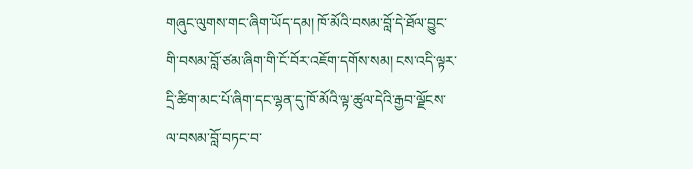གཞུང་ལུགས་གང་ཞིག་ཡོད་དམ། ཁོ་མོའི་བསམ་བློ་དེ་ཐོལ་བྱུང་གི་བསམ་བློ་ཙམ་ཞིག་གི་ངོ་བོར་འཇོག་དགོས་སམ། ངས་འདི་ལྟར་དྲི་ཚིག་མང་པོ་ཞིག་དང་ལྷན་དུ་ཁོ་མོའི་ལྟ་ཚུལ་དེའི་རྒྱབ་ལྗོངས་ལ་བསམ་བློ་བཏང་བ་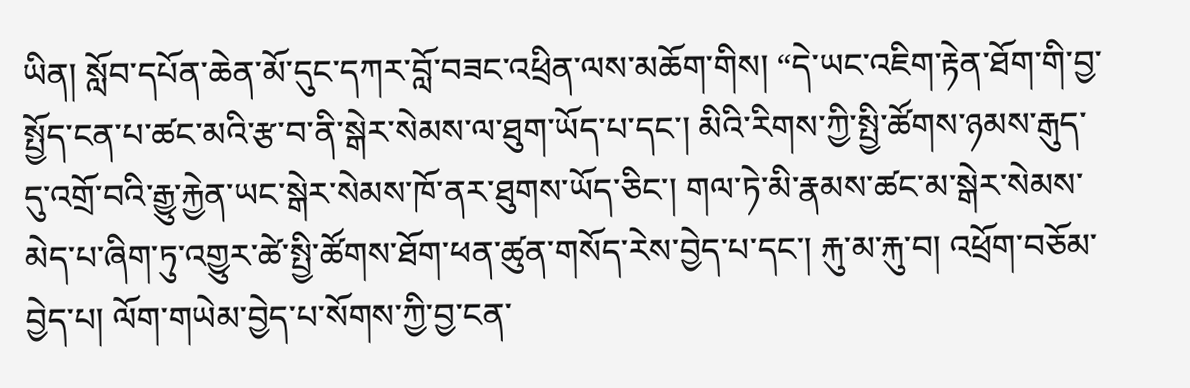ཡིན། སློབ་དཔོན་ཆེན་མོ་དུང་དཀར་བློ་བཟང་འཕྲིན་ལས་མཆོག་གིས། “དེ་ཡང་འཇིག་རྟེན་ཐོག་གི་བྱ་སྤྱོད་ངན་པ་ཚང་མའི་རྩ་བ་ནི་སྒེར་སེམས་ལ་ཐུག་ཡོད་པ་དང་། མིའི་རིགས་ཀྱི་སྤྱི་ཚོགས་ཉམས་རྒུད་དུ་འགྲོ་བའི་རྒྱུ་རྐྱེན་ཡང་སྒེར་སེམས་ཁོ་ནར་ཐུགས་ཡོད་ཅིང་། གལ་ཏེ་མི་རྣམས་ཚང་མ་སྒེར་སེམས་མེད་པ་ཞིག་ཏུ་འགྱུར་ཚེ་སྤྱི་ཚོགས་ཐོག་ཕན་ཚུན་གསོད་རེས་བྱེད་པ་དང་། རྐུ་མ་རྐུ་བ། འཕྲོག་བཅོམ་བྱེད་པ། ལོག་གཡེམ་བྱེད་པ་སོགས་ཀྱི་བྱ་ངན་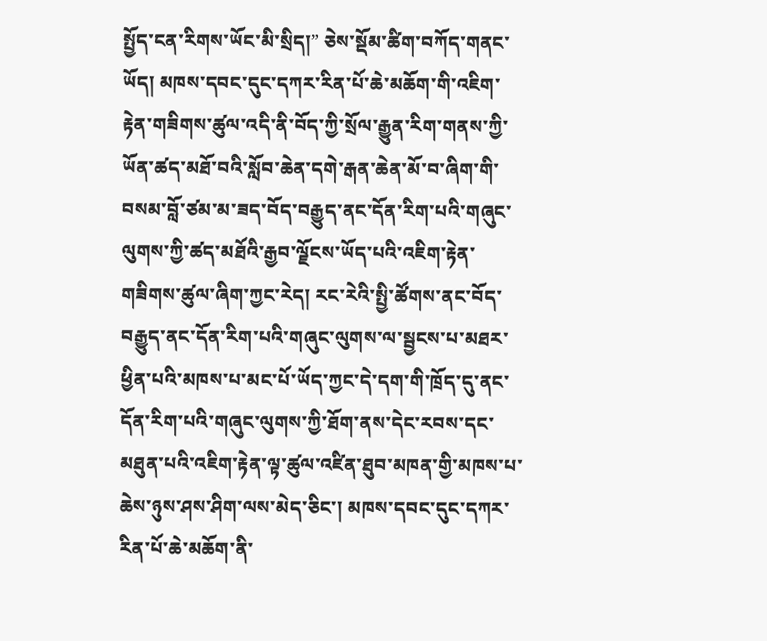སྤྱོད་ངན་རིགས་ཡོང་མི་སྲིད།” ཅེས་སྡོམ་ཚིག་བཀོད་གནང་ཡོད། མཁས་དབང་དུང་དཀར་རིན་པོ་ཆེ་མཆོག་གི་འཇིག་རྟེན་གཟིགས་ཚུལ་འདི་ནི་བོད་ཀྱི་སྲོལ་རྒྱུན་རིག་གནས་ཀྱི་ཡོན་ཚད་མཐོ་བའི་སློབ་ཆེན་དགེ་རྒན་ཆེན་མོ་བ་ཞིག་གི་བསམ་བློ་ཙམ་མ་ཟད་བོད་བརྒྱུད་ནང་དོན་རིག་པའི་གཞུང་ལུགས་ཀྱི་ཚད་མཐོའི་རྒྱབ་ལྗོངས་ཡོད་པའི་འཇིག་རྟེན་གཟིགས་ཚུལ་ཞིག་ཀྱང་རེད། རང་རེའི་སྤྱི་ཚོགས་ནང་བོད་བརྒྱུད་ནང་དོན་རིག་པའི་གཞུང་ལུགས་ལ་སྦྱངས་པ་མཐར་ཕྱིན་པའི་མཁས་པ་མང་པོ་ཡོད་ཀྱང་དེ་དག་གི་ཁྲོད་དུ་ནང་དོན་རིག་པའི་གཞུང་ལུགས་ཀྱི་ཐོག་ནས་དེང་རབས་དང་མཐུན་པའི་འཇིག་རྟེན་ལྟ་ཚུལ་འཛིན་ཐུབ་མཁན་གྱི་མཁས་པ་ཆེས་ཉུས་ཤས་ཤིག་ལས་མེད་ཅིང་། མཁས་དབང་དུང་དཀར་རིན་པོ་ཆེ་མཆོག་ནི་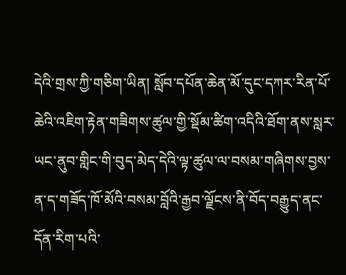དེའི་གྲས་ཀྱི་གཅིག་ཡིན། སློབ་དཔོན་ཆེན་མོ་དུང་དཀར་རིན་པོ་ཆེའི་འཇིག་རྟེན་གཟིགས་ཚུལ་གྱི་སྡོམ་ཚིག་འདིའི་ཐོག་ནས་སླར་ཡང་ནུབ་གླིང་གི་བུད་མེད་དེའི་ལྟ་ཚུལ་ལ་བསམ་གཞིགས་བྱས་ན་ད་གཟོད་ཁོ་མོའི་བསམ་བློའི་རྒྱབ་ལྗོངས་ནི་བོད་བརྒྱུད་ནང་དོན་རིག་པའི་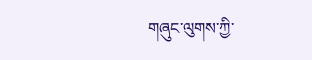གཞུང་ལུགས་ཀྱི་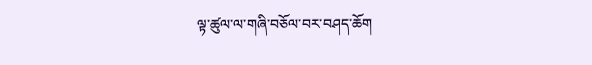ལྟ་ཚུལ་ལ་གཞི་བཅོལ་བར་བཤད་ཆོག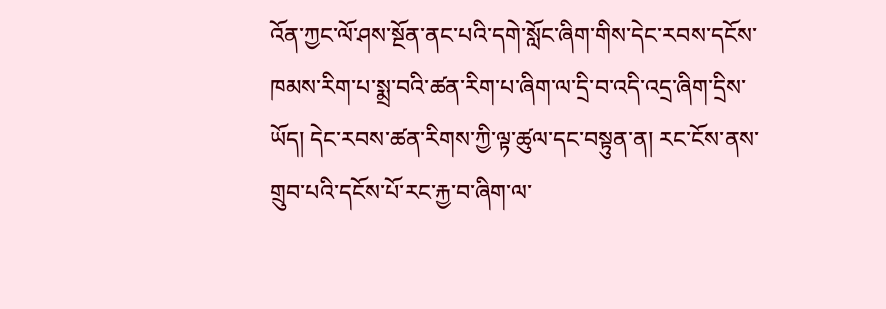འོན་ཀྱང་ལོ་ཤས་སྔོན་ནང་པའི་དགེ་སློང་ཞིག་གིས་དེང་རབས་དངོས་ཁམས་རིག་པ་སྨྲ་བའི་ཚན་རིག་པ་ཞིག་ལ་དྲི་བ་འདི་འདྲ་ཞིག་དྲིས་ཡོད། དེང་རབས་ཚན་རིགས་ཀྱི་ལྟ་ཚུལ་དང་བསྟུན་ན། རང་ངོས་ནས་གྲུབ་པའི་དངོས་པོ་རང་རྐྱ་བ་ཞིག་ལ་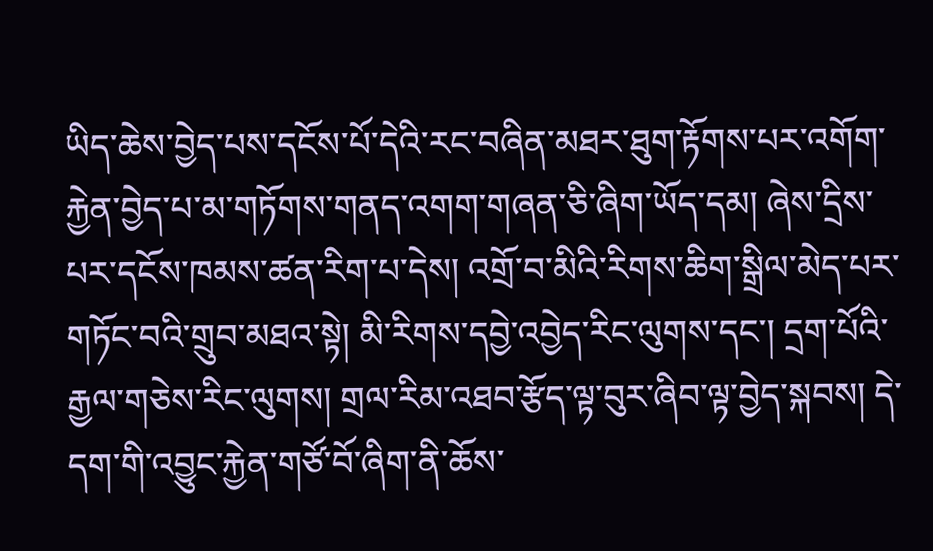ཡིད་ཆེས་བྱེད་པས་དངོས་པོ་དེའི་རང་བཞིན་མཐར་ཐུག་རྟོགས་པར་འགོག་རྐྱེན་བྱེད་པ་མ་གཏོགས་གནད་འགག་གཞན་ཅི་ཞིག་ཡོད་དམ། ཞེས་དྲིས་པར་དངོས་ཁམས་ཚན་རིག་པ་དེས། འགྲོ་བ་མིའི་རིགས་ཆིག་སྒྲིལ་མེད་པར་གཏོང་བའི་གྲུབ་མཐའ་སྟེ། མི་རིགས་དབྱེ་འབྱེད་རིང་ལུགས་དང་། དྲག་པོའི་རྒྱལ་གཅེས་རིང་ལུགས། གྲལ་རིམ་འཐབ་རྩོད་ལྟ་བུར་ཞིབ་ལྟ་བྱེད་སྐབས། དེ་དག་གི་འབྱུང་རྐྱེན་གཙོ་བོ་ཞིག་ནི་ཆོས་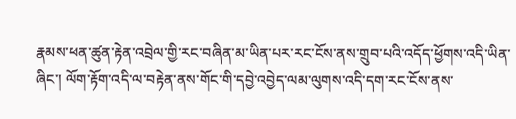རྣམས་ཕན་ཚུན་རྟེན་འབྲེལ་གྱི་རང་བཞིན་མ་ཡིན་པར་རང་ངོས་ནས་གྲུབ་པའི་འདོད་ཕྱོགས་འདི་ཡིན་ཞིང་། ལོག་རྟོག་འདི་ལ་བརྟེན་ནས་གོང་གི་དབྱེ་འབྱེད་ལམ་ལུགས་འདི་དག་རང་ངོས་ནས་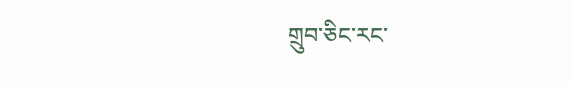གྲུབ་ཅིང་རང་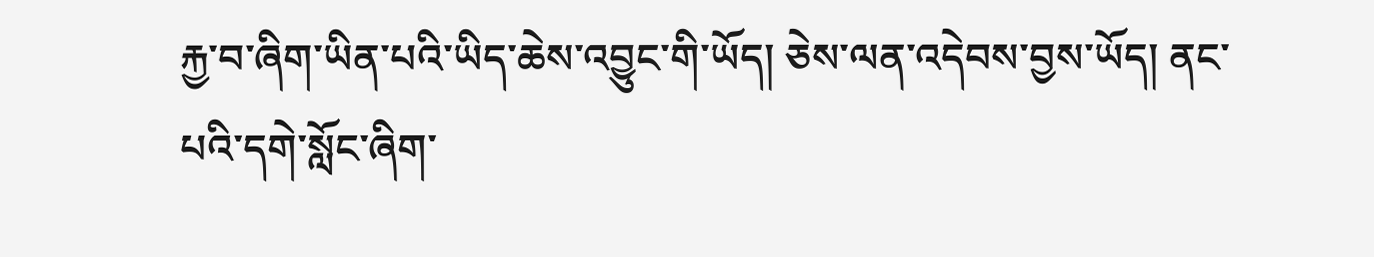རྐྱ་བ་ཞིག་ཡིན་པའི་ཡིད་ཆེས་འབྱུང་གི་ཡོད། ཅེས་ལན་འདེབས་བྱས་ཡོད། ནང་པའི་དགེ་སློང་ཞིག་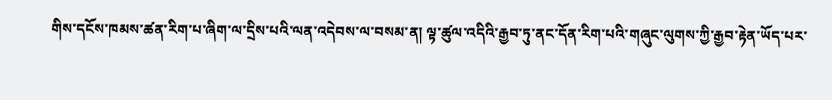གིས་དངོས་ཁམས་ཚན་རིག་པ་ཞིག་ལ་དྲིས་པའི་ལན་འདེབས་ལ་བསམ་ན། ལྟ་ཚུལ་འདིའི་རྒྱབ་ཏུ་ནང་དོན་རིག་པའི་གཞུང་ལུགས་ཀྱི་རྒྱབ་རྟེན་ཡོད་པར་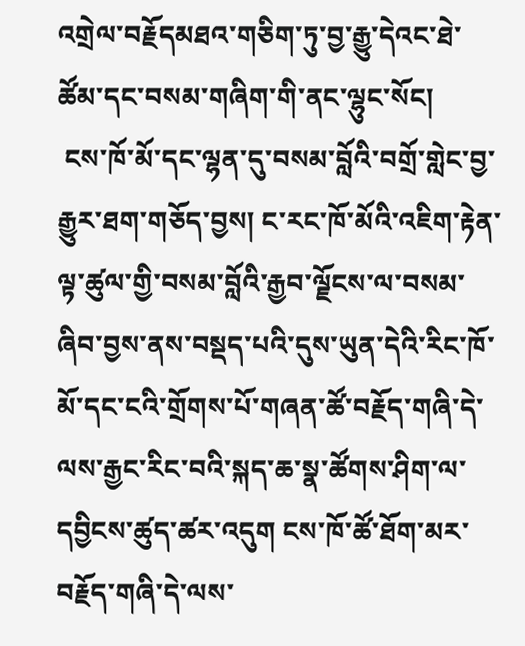འགྲེལ་བརྗོདམཐའ་གཅིག་ཏུ་བྱ་རྒྱུ་དེའང་ཐེ་ཚོམ་དང་བསམ་གཞིག་གི་ནང་ལྷུང་སོང།
 ངས་ཁོ་མོ་དང་ལྷན་དུ་བསམ་བློའི་བགྲོ་གླེང་བྱ་རྒྱུར་ཐག་གཅོད་བྱས། ང་རང་ཁོ་མོའི་འཇིག་རྟེན་ལྟ་ཚུལ་གྱི་བསམ་བློའི་རྒྱབ་ལྗོངས་ལ་བསམ་ཞིབ་བྱས་ནས་བསྡད་པའི་དུས་ཡུན་དེའི་རིང་ཁོ་མོ་དང་ངའི་གྲོགས་པོ་གཞན་ཚོ་བརྗོད་གཞི་དེ་ལས་རྒྱང་རིང་བའི་སྐད་ཆ་སྣ་ཚོགས་ཤིག་ལ་དབྱིངས་ཚུད་ཚར་འདུག ངས་ཁོ་ཚོ་ཐོག་མར་བརྗོད་གཞི་དེ་ལས་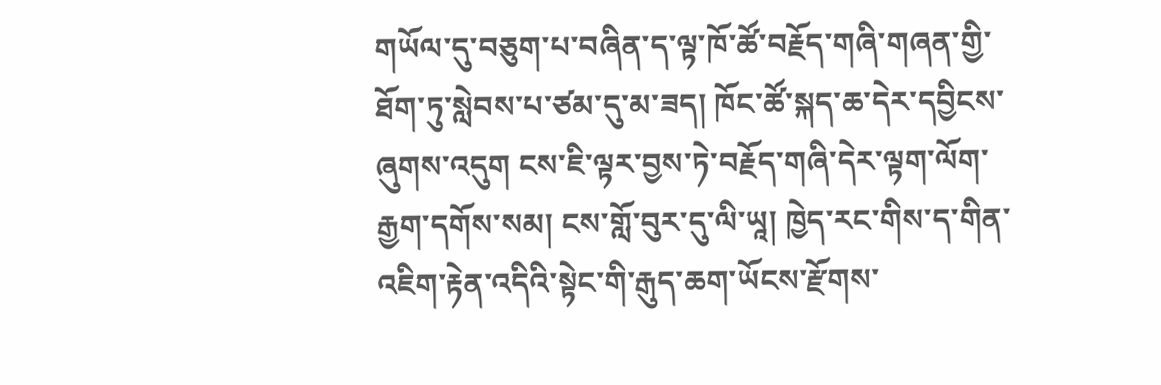གཡོལ་དུ་བཅུག་པ་བཞིན་ད་ལྟ་ཁོ་ཚོ་བརྗོད་གཞི་གཞན་གྱི་ཐོག་ཏུ་སླེབས་པ་ཙམ་དུ་མ་ཟད། ཁོང་ཚོ་སྐད་ཆ་དེར་དབྱིངས་ཞུགས་འདུག ངས་ཇི་ལྟར་བྱས་ཏེ་བརྗོད་གཞི་དེར་ལྟག་ལོག་རྒྱག་དགོས་སམ། ངས་གློ་བུར་དུ་ལི་ཡཱ། ཁྱེད་རང་གིས་ད་གིན་འཇིག་རྟེན་འདིའི་སྟེང་གི་རྒུད་ཆག་ཡོངས་རྫོགས་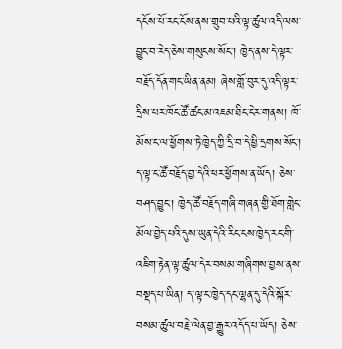དངོས་པོ་རང་ངོས་ནས་གྲུབ་པའི་ལྟ་ཚུལ་འདི་ལས་བྱུང་བ་རེད་ཅེས་གསུངས་སོང་། ཁྱེད་ནས་དེ་ལྟར་བརྗོད་དོན་གང་ཡིན་ནམ། ཞེས་གློ་བུར་དུ་འདི་ལྟར་དྲིས་པར་ཁོང་ཚོ་ཚང་མ་འཇམ་ཐིང་ངེར་གནས། ཁོ་མོས་ང་ལ་ཕྱོགས་ཏེ་ཁྱེད་ཀྱི་དྲི་བ་དེ་ཕྱི་དྲགས་སོང་། ད་ལྟ་ང་ཚོ་བརྗོད་བྱ་དེའི་ཕར་ཕྱོགས་ན་ཡོད། ཅེས་བཤད་བྱུང་། ཁྱེད་ཚོ་བརྗོད་གཞི་གཞན་གྱི་ཐོག་གླེང་མོལ་བྱེད་པའི་དུས་ཡུན་དེའི་རིང་ངས་ཁྱེད་རང་གི་འཇིག་རྟེན་ལྟ་ཚུལ་དེར་བསམ་གཞིགས་བྱས་ནས་བསྡད་པ་ཡིན། ད་ལྟ་ང་ཁྱེད་དང་ལྷན་དུ་དེའི་སྐོར་བསམ་ཚུལ་བརྗེ་ལེན་བྱ་རྒྱུར་འདོད་པ་ཡོད། ཅེས་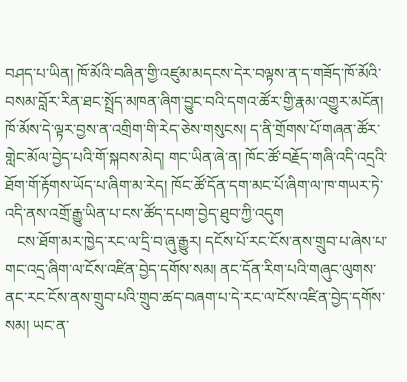བཤད་པ་ཡིན། ཁོ་མོའི་བཞིན་གྱི་འཛུམ་མདངས་དེར་བལྟས་ན་ད་གཟོད་ཁོ་མོའི་བསམ་བློར་རིན་ཐང་སྤྲོད་མཁན་ཞིག་བྱུང་བའི་དགའ་ཚོར་གྱི་རྣམ་འགྱུར་མངོན། ཁོ་མོས་དེ་ལྟར་བྱས་ན་འགྲིག་གི་རེད་ཅེས་གསུངས། ད་ནི་གྲོགས་པོ་གཞན་ཚོར་གླེང་མོལ་བྱེད་པའི་གོ་སྐབས་མེད། གང་ཡིན་ཞེ་ན། ཁོང་ཚོ་བརྗོད་གཞི་འདི་འདྲའི་ཐོག་གོ་རྟོགས་ཡོད་པ་ཞིག་མ་རེད། ཁོང་ཚོ་དོན་དག་མང་པོ་ཞིག་ལ་ཁ་གཡར་ཏེ་འདི་ནས་འགྲོ་རྒྱུ་ཡིན་པ་ངས་ཚོད་དཔག་བྱེད་ཐུབ་ཀྱི་འདུག
   ངས་ཐོག་མར་ཁྱེད་རང་ལ་དྲི་བ་ཞུ་རྒྱུར། དངོས་པོ་རང་ངོས་ནས་གྲུབ་པ་ཞེས་པ་གང་འདྲ་ཞིག་ལ་ངོས་འཛིན་བྱེད་དགོས་སམ། ནང་དོན་རིག་པའི་གཞུང་ལུགས་ནང་རང་ངོས་ནས་གྲུབ་པའི་གྲུབ་ཚད་བཞག་པ་དེ་རང་ལ་ངོས་འཛིན་བྱེད་དགོས་སམ། ཡང་ན་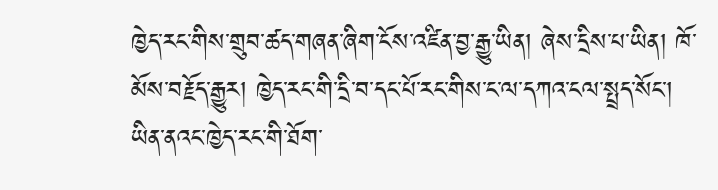ཁྱེད་རང་གིས་གྲུབ་ཚད་གཞན་ཞིག་ངོས་འཛིན་བྱ་རྒྱུ་ཡིན། ཞེས་དྲིས་པ་ཡིན། ཁོ་མོས་བརྗོད་རྒྱུར། ཁྱེད་རང་གི་དྲི་བ་དང་པོ་རང་གིས་ང་ལ་དཀའ་ངལ་སྤྲད་སོང་། ཡིན་ནའང་ཁྱེད་རང་གི་ཐོག་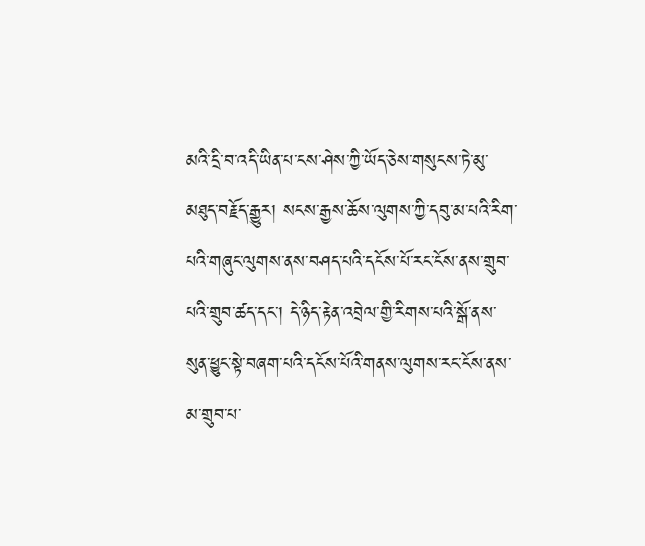མའི་དྲི་བ་འདི་ཡིན་པ་ངས་ཤེས་ཀྱི་ཡོད་ཅེས་གསུངས་ཏེ་མུ་མཐུད་བརྗོད་རྒྱུར། སངས་རྒྱས་ཆོས་ལུགས་ཀྱི་དབུ་མ་པའི་རིག་པའི་གཞུང་ལུགས་ནས་བཤད་པའི་དངོས་པོ་རང་ངོས་ནས་གྲུབ་པའི་གྲུབ་ཚད་དང་། དེ་ཉིད་རྟེན་འབྲེལ་གྱི་རིགས་པའི་སྒོ་ནས་སུན་ཕྱུང་སྟེ་བཞག་པའི་དངོས་པོའི་གནས་ལུགས་རང་ངོས་ནས་མ་གྲུབ་པ་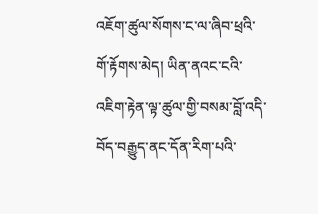འཇོག་ཚུལ་སོགས་ང་ལ་ཞིབ་ཕྲའི་གོ་རྟོགས་མེད། ཡིན་ནའང་ངའི་འཇིག་རྟེན་ལྟ་ཚུལ་གྱི་བསམ་བློ་འདི་བོད་བརྒྱུད་ནང་དོན་རིག་པའི་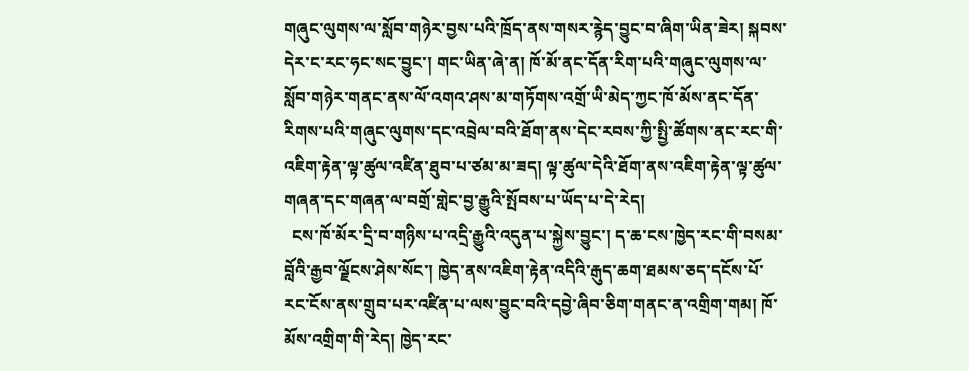གཞུང་ལུགས་ལ་སློབ་གཉེར་བྱས་པའི་ཁྲོད་ནས་གསར་རྙེད་བྱུང་བ་ཞིག་ཡིན་ཟེར། སྐབས་དེར་ང་རང་ཧང་སང་བྱུང་། གང་ཡིན་ཞེ་ན། ཁོ་མོ་ནང་དོན་རིག་པའི་གཞུང་ལུགས་ལ་སློབ་གཉེར་གནང་ནས་ལོ་འགའ་ཤས་མ་གཏོགས་འགྲོ་ཡི་མེད་ཀྱང་ཁོ་མོས་ནང་དོན་རིགས་པའི་གཞུང་ལུགས་དང་འབྲེལ་བའི་ཐོག་ནས་དེང་རབས་ཀྱི་སྤྱི་ཚོགས་ནང་རང་གི་འཇིག་རྟེན་ལྟ་ཚུལ་འཛིན་ཐུབ་པ་ཙམ་མ་ཟད། ལྟ་ཚུལ་དེའི་ཐོག་ནས་འཇིག་རྟེན་ལྟ་ཚུལ་གཞན་དང་གཞན་ལ་བགྲོ་གླེང་བྱ་རྒྱུའི་སྤོབས་པ་ཡོད་པ་དེ་རེད།
  ངས་ཁོ་མོར་དྲི་བ་གཉིས་པ་འདྲི་རྒྱུའི་འདུན་པ་སྐྱེས་བྱུང་། ད་ཆ་ངས་ཁྱེད་རང་གི་བསམ་བློའི་རྒྱབ་ལྗོངས་ཤེས་སོང་། ཁྱེད་ནས་འཇིག་རྟེན་འདིའི་རྒུད་ཆག་ཐམས་ཅད་དངོས་པོ་རང་ངོས་ནས་གྲུབ་པར་འཛིན་པ་ལས་བྱུང་བའི་དབྱེ་ཞིབ་ཅིག་གནང་ན་འགྲིག་གམ། ཁོ་མོས་འགྲིག་གི་རེད། ཁྱེད་རང་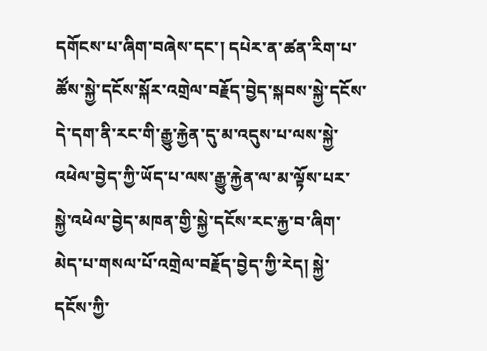དགོངས་པ་ཞིག་བཞེས་དང་། དཔེར་ན་ཚན་རིག་པ་ཚོས་སྐྱེ་དངོས་སྐོར་འགྲེལ་བརྗོད་བྱེད་སྐབས་སྐྱེ་དངོས་དེ་དག་ནི་རང་གི་རྒྱུ་རྐྱེན་དུ་མ་འདུས་པ་ལས་སྐྱེ་འཕེལ་བྱེད་ཀྱི་ཡོད་པ་ལས་རྒྱུ་རྐྱེན་ལ་མ་ལྟོས་པར་སྐྱེ་འཕེལ་བྱེད་མཁན་གྱི་སྐྱེ་དངོས་རང་རྐྱ་བ་ཞིག་མེད་པ་གསལ་པོ་འགྲེལ་བརྗོད་བྱེད་ཀྱི་རེད། སྐྱེ་དངོས་ཀྱི་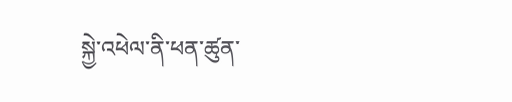སྐྱེ་འཕེལ་ནི་ཕན་ཚུན་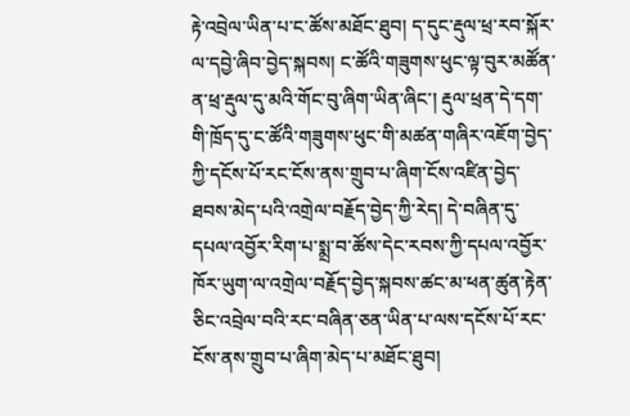རྟེ་འབྲེལ་ཡིན་པ་ང་ཚོས་མཐོང་ཐུབ། ད་དུང་རྡུལ་ཕྲ་རབ་སྐོར་ལ་དབྱེ་ཞིབ་བྱེད་སྐབས། ང་ཚོའི་གཟུགས་ཕུང་ལྟ་བུར་མཚོན་ན་ཕྲ་རྡུལ་དུ་མའི་གོང་བུ་ཞིག་ཡིན་ཞིང་། རྡུལ་ཕྲན་དེ་དག་གི་ཁྲོད་དུ་ང་ཚོའི་གཟུགས་ཕུང་གི་མཚན་གཞིར་འཇོག་བྱེད་ཀྱི་དངོས་པོ་རང་ངོས་ནས་གྲུབ་པ་ཞིག་ངོས་འཛིན་བྱེད་ཐབས་མེད་པའི་འགྲེལ་བརྗོད་བྱེད་ཀྱི་རེད། དེ་བཞིན་དུ་དཔལ་འབྱོར་རིག་པ་སྨྲ་བ་ཚོས་དེང་རབས་ཀྱི་དཔལ་འབྱོར་ཁོར་ཡུག་ལ་འགྲེལ་བརྗོད་བྱེད་སྐབས་ཚང་མ་ཕན་ཚུན་རྟེན་ཅིང་འབྲེལ་བའི་རང་བཞིན་ཅན་ཡིན་པ་ལས་དངོས་པོ་རང་ངོས་ནས་གྲུབ་པ་ཞིག་མེད་པ་མཐོང་ཐུབ།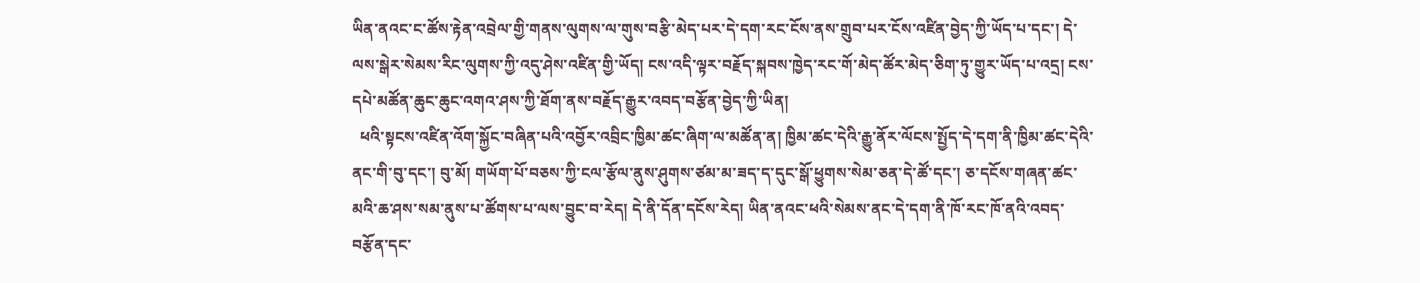ཡིན་ནའང་ང་ཚོས་རྟེན་འབྲེལ་གྱི་གནས་ལུགས་ལ་གུས་བརྩི་མེད་པར་དེ་དག་རང་ངོས་ནས་གྲུབ་པར་ངོས་འཛིན་བྱེད་ཀྱི་ཡོད་པ་དང་། དེ་ལས་སྒེར་སེམས་རིང་ལུགས་ཀྱི་འདུ་ཤེས་འཛིན་གྱི་ཡོད། ངས་འདི་ལྟར་བརྗོད་སྐབས་ཁྱེད་རང་གོ་མེད་ཚོར་མེད་ཅིག་ཏུ་གྱུར་ཡོད་པ་འདྲ། ངས་དཔེ་མཚོན་ཆུང་ཆུང་འགའ་ཤས་ཀྱི་ཐོག་ནས་བརྗོད་རྒྱུར་འབད་བརྩོན་བྱེད་ཀྱི་ཡིན།
  ཕའི་སྟངས་འཛིན་འོག་སྐྱོང་བཞིན་པའི་འབྱོར་འབྲིང་ཁྱིམ་ཚང་ཞིག་ལ་མཚོན་ན། ཁྱིམ་ཚང་དེའི་རྒྱུ་ནོར་ལོངས་སྤྱོད་དེ་དག་ནི་ཁྱིམ་ཚང་དེའི་ནང་གི་བུ་དང་། བུ་མོ། གཡོག་པོ་བཅས་ཀྱི་ངལ་རྩོལ་ནུས་ཤུགས་ཙམ་མ་ཟད་ད་དུང་སྒོ་ཕྱུགས་སེམ་ཅན་དེ་ཚོ་དང་། ཅ་དངོས་གཞན་ཚང་མའི་ཆ་ཤས་སམ་ནུས་པ་ཚོགས་པ་ལས་བྱུང་བ་རེད། དེ་ནི་དོན་དངོས་རེད། ཡིན་ནའང་ཕའི་སེམས་ནང་དེ་དག་ནི་ཁོ་རང་ཁོ་ནའི་འབད་བརྩོན་དང་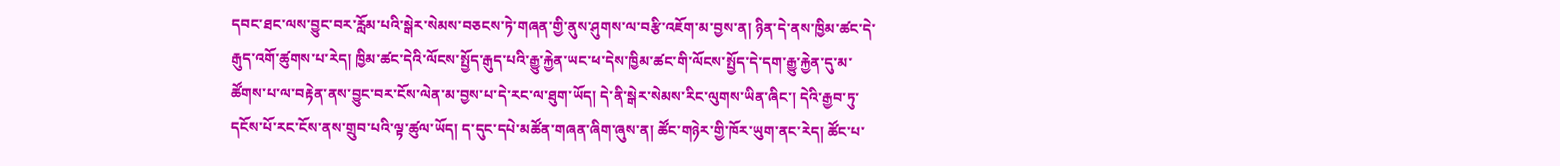དབང་ཐང་ལས་བྱུང་བར་རློམ་པའི་སྒེར་སེམས་བཅངས་ཏེ་གཞན་གྱི་ནུས་ཤུགས་ལ་བརྩི་འཇོག་མ་བྱས་ན། ཉིན་དེ་ནས་ཁྱིམ་ཚང་དེ་རྒུད་འགོ་ཚུགས་པ་རེད། ཁྱིམ་ཚང་དེའི་ལོངས་སྤྱོད་རྒུད་པའི་རྒྱུ་རྐྱེན་ཡང་ཕ་དེས་ཁྱིམ་ཚང་གི་ལོངས་སྤྱོད་དེ་དག་རྒྱུ་རྐྱེན་དུ་མ་ཚོགས་པ་ལ་བརྟེན་ནས་བྱུང་བར་ངོས་ལེན་མ་བྱས་པ་དེ་རང་ལ་ཐུག་ཡོད། དེ་ནི་སྒེར་སེམས་རིང་ལུགས་ཡིན་ཞིང་། དེའི་རྒྱབ་ཏུ་དངོས་པོ་རང་ངོས་ནས་གྲུབ་པའི་ལྟ་ཚུལ་ཡོད། ད་དུང་དཔེ་མཚོན་གཞན་ཞིག་ཞུས་ན། ཚོང་གཉེར་གྱི་ཁོར་ཡུག་ནང་རེད། ཚོང་པ་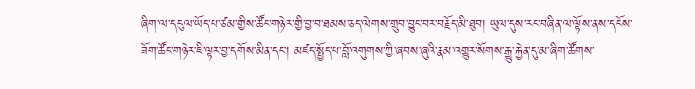ཞིག་ལ་དངུལ་ཡོད་པ་ཙམ་གྱིས་ཚོང་གཉེར་གྱི་བྱ་བ་ཐམས་ཅད་ལེགས་གྲུབ་བྱུང་བར་བརྗོད་མི་ཐུབ། ཡུལ་དུས་རང་བཞིན་ལ་ལྟོས་ནས་དངོས་ཟོག་ཚོང་གཉེར་ཇི་ལྟར་བྱ་དགོས་མིན་དང་། མཛད་སྤྱོད་པ་བློ་འགུགས་ཀྱི་ཞབས་ཞུའི་རྣམ་འགྱུར་སོགས་རྒྱུ་རྐྱེན་དུ་མ་ཞིག་ཚོགས་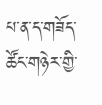པ་ན་ད་གཟོད་ཚོང་གཉེར་གྱི་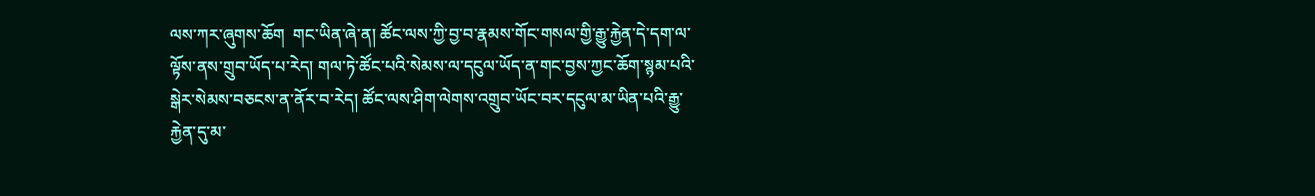ལས་ཀར་ཞུགས་ཆོག  གང་ཡིན་ཞེ་ན། ཚོང་ལས་ཀྱི་བྱ་བ་རྣམས་གོང་གསལ་གྱི་རྒྱུ་རྐྱེན་དེ་དག་ལ་ལྟོས་ནས་གྲུབ་ཡོད་པ་རེད། གལ་ཏེ་ཚོང་པའི་སེམས་ལ་དངུལ་ཡོད་ན་གང་བྱས་ཀྱང་ཆོག་སྙམ་པའི་སྒེར་སེམས་བཅངས་ན་ནོར་བ་རེད། ཚོང་ལས་ཤིག་ལེགས་འགྲུབ་ཡོང་བར་དངུལ་མ་ཡིན་པའི་རྒྱུ་རྐྱེན་དུ་མ་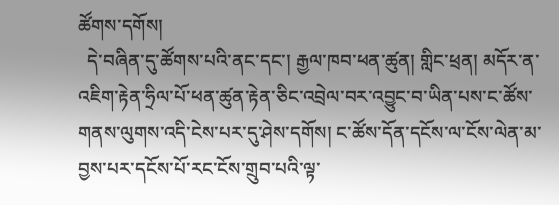ཚོགས་དགོས།
  དེ་བཞིན་དུ་ཚོགས་པའི་ནང་དང་། རྒྱལ་ཁབ་ཕན་ཚུན། གླིང་ཕྲན། མདོར་ན་འཇིག་རྟེན་ཧྲིལ་པོ་ཕན་ཚུན་རྟེན་ཅིང་འབྲེལ་བར་འབྱུང་བ་ཡིན་པས་ང་ཚོས་གནས་ལུགས་འདི་ངེས་པར་དུ་ཤེས་དགོས། ང་ཚོས་དོན་དངོས་ལ་ངོས་ལེན་མ་བྱས་པར་དངོས་པོ་རང་ངོས་གྲུབ་པའི་ལྟ་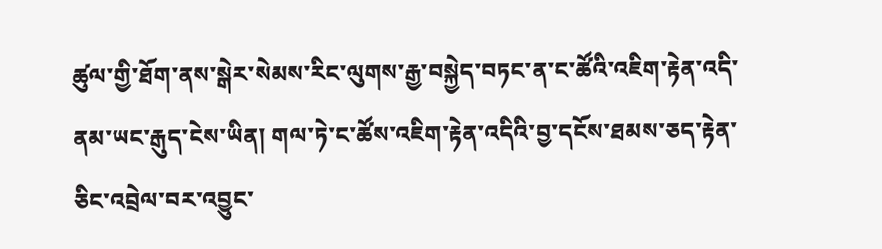ཚུལ་གྱི་ཐོག་ནས་སྒེར་སེམས་རིང་ལུགས་རྒྱ་བསྐྱེད་བཏང་ན་ང་ཚོའི་འཇིག་རྟེན་འདི་ནམ་ཡང་རྒུད་ངེས་ཡིན། གལ་ཏེ་ང་ཚོས་འཇིག་རྟེན་འདིའི་བྱ་དངོས་ཐམས་ཅད་རྟེན་ཅིང་འབྲེལ་བར་འབྱུང་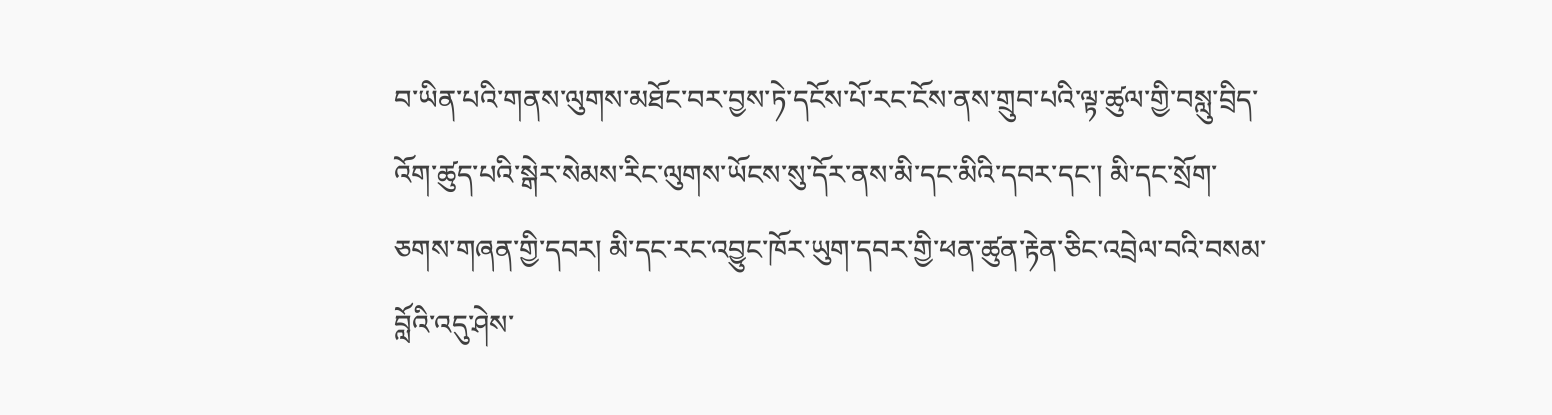བ་ཡིན་པའི་གནས་ལུགས་མཐོང་བར་བྱས་ཏེ་དངོས་པོ་རང་ངོས་ནས་གྲུབ་པའི་ལྟ་ཚུལ་གྱི་བསླུ་བྲིད་འོག་ཚུད་པའི་སྒེར་སེམས་རིང་ལུགས་ཡོངས་སུ་དོར་ནས་མི་དང་མིའི་དབར་དང་། མི་དང་སྲོག་ཅགས་གཞན་གྱི་དབར། མི་དང་རང་འབྱུང་ཁོར་ཡུག་དབར་གྱི་ཕན་ཚུན་རྟེན་ཅིང་འབྲེལ་བའི་བསམ་བློའི་འདུ་ཤེས་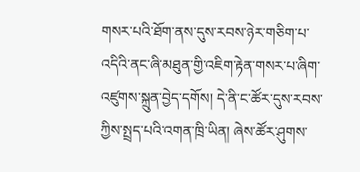གསར་པའི་ཐོག་ནས་དུས་རབས་ཉེར་གཅིག་པ་འདིའི་ནང་ཞི་མཐུན་གྱི་འཇིག་རྟེན་གསར་པ་ཞིག་འཛུགས་སྐྲུན་བྱེད་དགོས། དེ་ནི་ང་ཚོར་དུས་རབས་ཀྱིས་སྤྲད་པའི་འགན་ཁྲི་ཡིན། ཞེས་ཚོར་ཤུགས་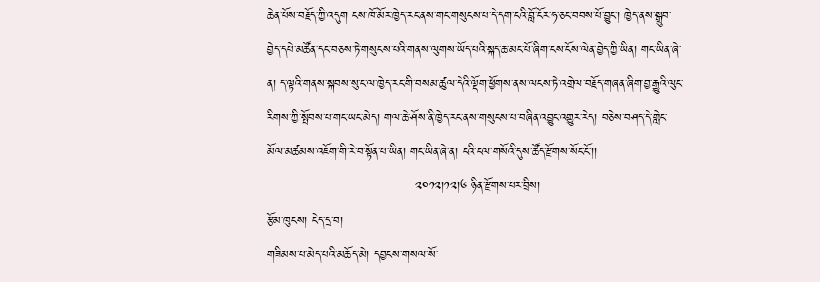ཆེན་པོས་བརྗོད་ཀྱི་འདུག ངས་ཁོ་མོར་ཁྱེད་རང་ནས་གང་གསུངས་པ་དེ་དག་ངའི་བློ་ངོར་ཧ་ཅང་བབས་པོ་བྱུང་། ཁྱེད་ནས་སྒྲུབ་བྱེད་དཔེ་མཚོན་དང་བཅས་ཏེ་གསུངས་པའི་གནས་ལུགས་ཡོད་པའི་སྐད་ཆ་མང་པོ་ཞིག་ངས་ངོས་ལེན་བྱེད་ཀྱི་ཡིན། གང་ཡིན་ཞེ་ན། ད་ལྟའི་གནས་སྐབས་སུ་ང་ལ་ཁྱེད་རང་གི་བསམ་ཚུལ་དེའི་ལྡོག་ཕྱོགས་ནས་ལངས་ཏེ་འགྲེལ་བརྗོད་གཞན་ཞིག་བྱ་རྒྱུའི་ལུང་རིགས་ཀྱི་སྤོབས་པ་གང་ཡང་མེད། གལ་ཆེ་ཤོས་ནི་ཁྱེད་རང་ནས་གསུངས་པ་བཞིན་འབྱུང་འགྱུར་རེད། བཅེས་བཤད་དེ་གླེང་མོལ་མཚམས་འཇོག་གི་རེ་བ་སྟོན་པ་ཡིན། གང་ཡིན་ཞེ་ན། ངའི་ངལ་གསོའི་དུས་ཚོད་རྫོགས་སོང་ངོ་།།
                                    ༢༠༡༢།༡༢།༦ ཉིན་རྫོགས་པར་བྲིས།
རྩོམ་ཁུངས། ངེད་དྲ་བ།
གཟིམས་པ་མེད་པའི་མཆོད་མེ། དབྱངས་གསལ་སོ་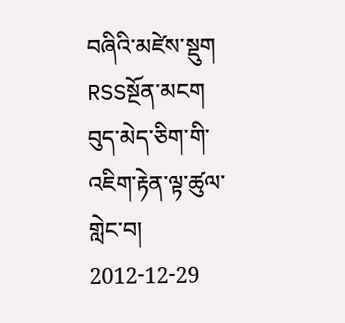བཞིའི་མཛེས་སྡུག  RSSསྔོན་མངག
བུད་མེད་ཅིག་གི་འཇིག་རྟེན་ལྟ་ཚུལ་གླེང་བ།
2012-12-29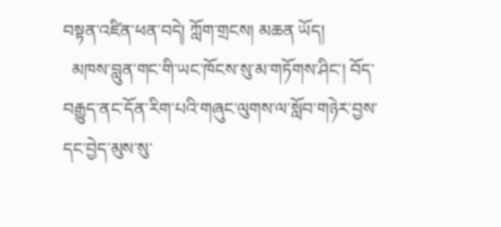བསྟན་འཛིན་ཕན་བདེ། ཀློག་གྲངས། མཆན ཡོད།
  མཁས་བླུན་གང་གི་ཡང་ཁོངས་སུ་མ་གཏོགས་ཤིང་། བོད་བརྒྱུད་ནང་དོན་རིག་པའི་གཞུང་ལུགས་ལ་སློབ་གཉེར་བྱས་དང་བྱེད་མུས་སུ་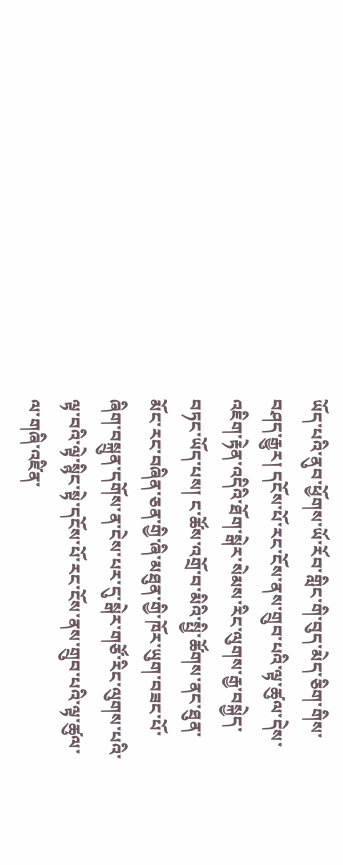ཡོད་པའི་ནུབ་ཕྱོགས་ཡོ་རོབ་གླིང་གི་བུད་མེད་ཅིག་གིས་བཤད་རྒྱུར། དངོས་པོ་རང་ངོས་ནས་གྲུབ་པའི་ལྟ་ཚུལ་དེས་འཇིག་རྟེན་འདིའི་ཐོག་སྒེར་སེམས་རིང་ལུགས་རྒྱ་བསྐྱེད་བཏང་ཡོད་པས། ང་ཚོས་འགྲོ་བ་མིའི་སྤྱི་ཚོགས་ནང་ཐུན་མོང་རང་བཞིན་ཅན་གྱི་ཞི་མཐུན་གྱི་ཁོར་ཡུག་བཟང་པོ་ཞིག་བསྐྲུན་དགོས་ན་ངེས་པར་དུ་སྒེར་གཙོ་རིང་ལུགས་པའི་ལྟ་བའི་ལྟེ་སྙིང་སྟེ་དངོས་པོ་རང་ངོས་ནས་གྲུབ་པའི་ལྟ་ཚུལ་ལ་གཞི་འཛིན་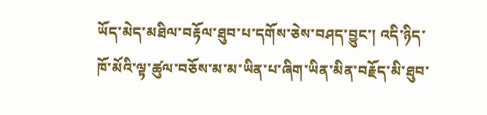ཡོད་མེད་མཐིལ་བརྟོལ་ཐུབ་པ་དགོས་ཅེས་བཤད་བྱུང་། འདི་ཉིད་ཁོ་མོའི་ལྟ་ཚུལ་བཅོས་མ་མ་ཡིན་པ་ཞིག་ཡིན་མིན་བརྗོད་མི་ཐུབ་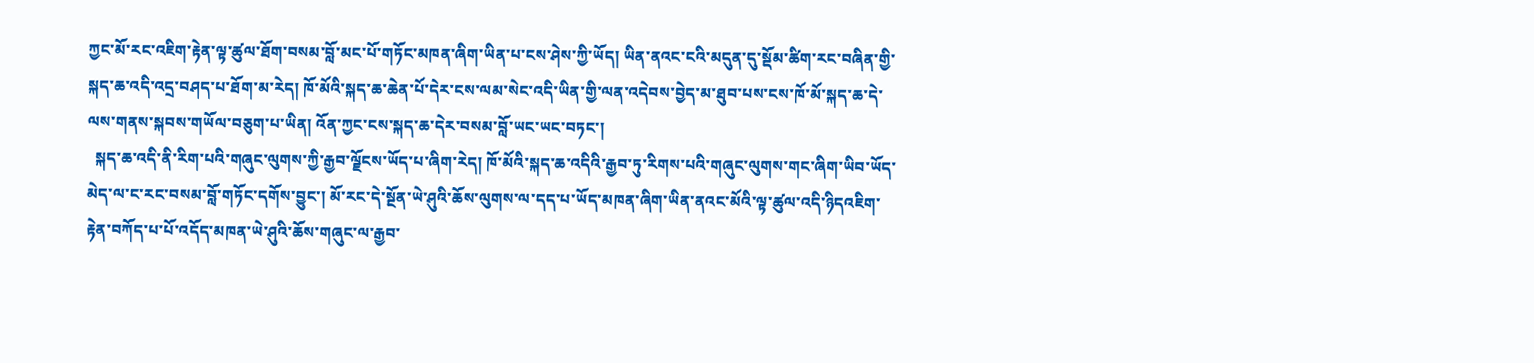ཀྱང་མོ་རང་འཇིག་རྟེན་ལྟ་ཚུལ་ཐོག་བསམ་བློ་མང་པོ་གཏོང་མཁན་ཞིག་ཡིན་པ་ངས་ཤེས་ཀྱི་ཡོད། ཡིན་ནའང་ངའི་མདུན་དུ་སྡོམ་ཚིག་རང་བཞིན་གྱི་སྐད་ཆ་འདི་འདྲ་བཤད་པ་ཐོག་མ་རེད། ཁོ་མོའི་སྐད་ཆ་ཆེན་པོ་དེར་ངས་ལམ་སེང་འདི་ཡིན་གྱི་ལན་འདེབས་བྱེད་མ་ཐུབ་པས་ངས་ཁོ་མོ་སྐད་ཆ་དེ་ལས་གནས་སྐབས་གཡོལ་བཅུག་པ་ཡིན། འོན་ཀྱང་ངས་སྐད་ཆ་དེར་བསམ་བློ་ཡང་ཡང་བཏང་།
  སྐད་ཆ་འདི་ནི་རིག་པའི་གཞུང་ལུགས་ཀྱི་རྒྱབ་ལྗོངས་ཡོད་པ་ཞིག་རེད། ཁོ་མོའི་སྐད་ཆ་འདིའི་རྒྱབ་ཏུ་རིགས་པའི་གཞུང་ལུགས་གང་ཞིག་ཡིབ་ཡོད་མེད་ལ་ང་རང་བསམ་བློ་གཏོང་དགོས་བྱུང་། མོ་རང་དེ་སྔོན་ཡེ་ཤུའི་ཆོས་ལུགས་ལ་དད་པ་ཡོད་མཁན་ཞིག་ཡིན་ནའང་མོའི་ལྟ་ཚུལ་འདི་ཉིདའཇིག་རྟེན་བཀོད་པ་པོ་འདོད་མཁན་ཡེ་ཤུའི་ཆོས་གཞུང་ལ་རྒྱབ་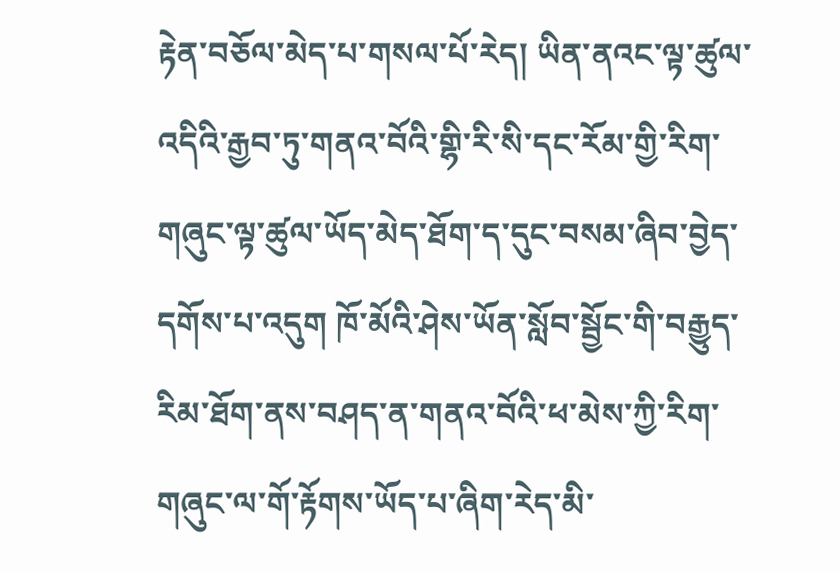རྟེན་བཅོལ་མེད་པ་གསལ་པོ་རེད། ཡིན་ནའང་ལྟ་ཚུལ་འདིའི་རྒྱབ་ཏུ་གནའ་བོའི་གྷི་རི་སི་དང་རོམ་གྱི་རིག་གཞུང་ལྟ་ཚུལ་ཡོད་མེད་ཐོག་ད་དུང་བསམ་ཞིབ་བྱེད་དགོས་པ་འདུག ཁོ་མོའི་ཤེས་ཡོན་སློབ་སྦྱོང་གི་བརྒྱུད་རིམ་ཐོག་ནས་བཤད་ན་གནའ་བོའི་ཕ་མེས་ཀྱི་རིག་གཞུང་ལ་གོ་རྟོགས་ཡོད་པ་ཞིག་རེད་མི་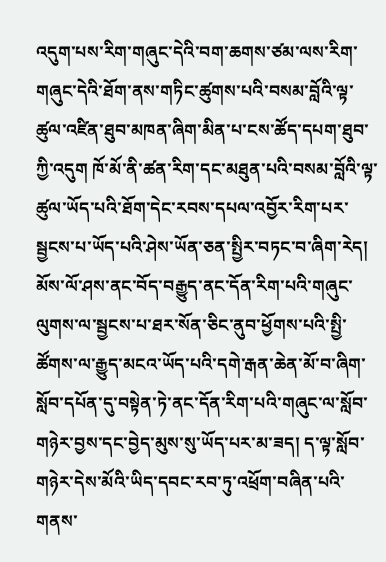འདུག་པས་རིག་གཞུང་དེའི་བག་ཆགས་ཙམ་ལས་རིག་གཞུང་དེའི་ཐོག་ནས་གཏིང་ཚུགས་པའི་བསམ་བློའི་ལྟ་ཚུལ་འཛིན་ཐུབ་མཁན་ཞིག་མིན་པ་ངས་ཚོད་དཔག་ཐུབ་ཀྱི་འདུག ཁོ་མོ་ནི་ཚན་རིག་དང་མཐུན་པའི་བསམ་བློའི་ལྟ་ཚུལ་ཡོད་པའི་ཐོག་དེང་རབས་དཔལ་འབྱོར་རིག་པར་སྦྱངས་པ་ཡོད་པའི་ཤེས་ཡོན་ཅན་སྤྱིར་བཏང་བ་ཞིག་རེད། མོས་ལོ་ཤས་ནང་བོད་བརྒྱུད་ནང་དོན་རིག་པའི་གཞུང་ལུགས་ལ་སྦྱངས་པ་ཐར་སོན་ཅིང་ནུབ་ཕྱོགས་པའི་སྤྱི་ཚོགས་ལ་རྒྱུད་མངའ་ཡོད་པའི་དགེ་རྒན་ཆེན་མོ་བ་ཞིག་སློབ་དཔོན་དུ་བསྟེན་ཏེ་ནང་དོན་རིག་པའི་གཞུང་ལ་སློབ་གཉེར་བྱས་དང་བྱེད་མུས་སུ་ཡོད་པར་མ་ཟད། ད་ལྟ་སློབ་གཉེར་དེས་མོའི་ཡིད་དབང་རབ་ཏུ་འཕྲོག་བཞིན་པའི་གནས་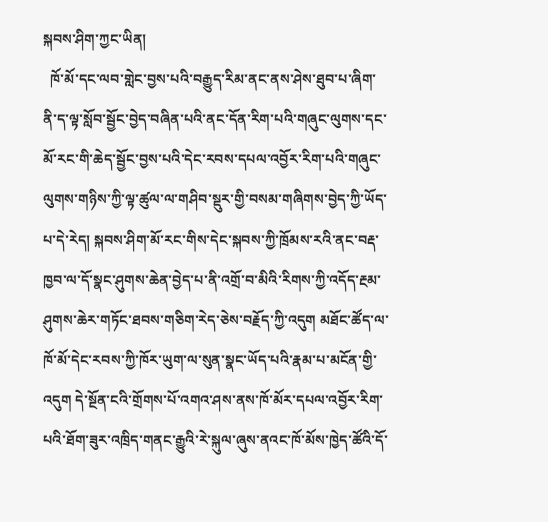སྐབས་ཤིག་ཀྱང་ཡིན།
  ཁོ་མོ་དང་ལབ་གླེང་བྱས་པའི་བརྒྱུད་རིམ་ནང་ནས་ཤེས་ཐུབ་པ་ཞིག་ནི་ད་ལྟ་སློབ་སྦྱོང་བྱེད་བཞིན་པའི་ནང་དོན་རིག་པའི་གཞུང་ལུགས་དང་མོ་རང་གི་ཆེད་སྦྱོང་བྱས་པའི་དེང་རབས་དཔལ་འབྱོར་རིག་པའི་གཞུང་ལུགས་གཉིས་ཀྱི་ལྟ་ཚུལ་ལ་གཤིབ་སྡུར་གྱི་བསམ་གཞིགས་བྱེད་ཀྱི་ཡོད་པ་དེ་རེད། སྐབས་ཤིག་མོ་རང་གིས་དེང་སྐབས་ཀྱི་ཁྲོམས་རའི་ནང་བརྡ་ཁྱབ་ལ་དོ་སྣང་ཤུགས་ཆེན་བྱེད་པ་ནི་འགྲོ་བ་མིའི་རིགས་ཀྱི་འདོད་རྔམ་ཤུགས་ཆེར་གཏོང་ཐབས་གཅིག་རེད་ཅེས་བརྗོད་ཀྱི་འདུག མཐོང་ཚོད་ལ་ཁོ་མོ་དེང་རབས་ཀྱི་ཁོར་ཡུག་ལ་སུན་སྣང་ཡོད་པའི་རྣམ་པ་མངོན་གྱི་འདུག དེ་སྔོན་ངའི་གྲོགས་པོ་འགའ་ཤས་ནས་ཁོ་མོར་དཔལ་འབྱོར་རིག་པའི་ཐོག་ཟུར་འཁྲིད་གནང་རྒྱུའི་རེ་སྐུལ་ཞུས་ནའང་ཁོ་མོས་ཁྱེད་ཚོའི་དོ་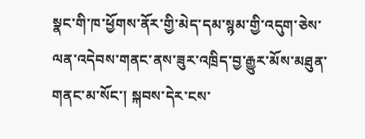སྣང་གི་ཁ་ཕྱོགས་ནོར་གྱི་མེད་དམ་སྙམ་གྱི་འདུག་ཅེས་ལན་འདེབས་གནང་ནས་ཟུར་འཁྲིད་བྱ་རྒྱུར་མོས་མཐུན་གནང་མ་སོང་། སྐབས་དེར་ངས་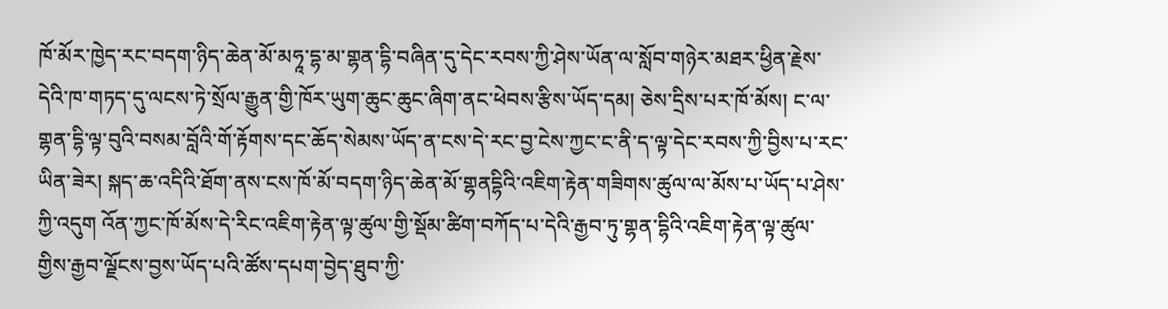ཁོ་མོར་ཁྱེད་རང་བདག་ཉིད་ཆེན་མོ་མཧཱ་དྷ་མ་གྷན་དྷི་བཞིན་དུ་དེང་རབས་ཀྱི་ཤེས་ཡོན་ལ་སློབ་གཉེར་མཐར་ཕྱིན་རྗེས་དེའི་ཁ་གཏད་དུ་ལངས་ཏེ་སྲོལ་རྒྱུན་གྱི་ཁོར་ཡུག་ཆུང་ཆུང་ཞིག་ནང་ཕེབས་རྩིས་ཡོད་དམ། ཅེས་དྲིས་པར་ཁོ་མོས། ང་ལ་གྷན་དྷི་ལྟ་བུའི་བསམ་བློའི་གོ་རྟོགས་དང་ཆོད་སེམས་ཡོད་ན་ངས་དེ་རང་བྱ་ངེས་ཀྱང་ང་ནི་ད་ལྟ་དེང་རབས་ཀྱི་བྱིས་པ་རང་ཡིན་ཟེར། སྐད་ཆ་འདིའི་ཐོག་ནས་ངས་ཁོ་མོ་བདག་ཉིད་ཆེན་མོ་གྷནདྷིའི་འཇིག་རྟེན་གཟིགས་ཚུལ་ལ་མོས་པ་ཡོད་པ་ཤེས་ཀྱི་འདུག འོན་ཀྱང་ཁོ་མོས་དེ་རིང་འཇིག་རྟེན་ལྟ་ཚུལ་གྱི་སྡོམ་ཚིག་བཀོད་པ་དེའི་རྒྱབ་ཏུ་གྷན་དྷིའི་འཇིག་རྟེན་ལྟ་ཚུལ་གྱིས་རྒྱབ་ལྗོངས་བྱས་ཡོད་པའི་ཚོས་དཔག་བྱེད་ཐུབ་ཀྱི་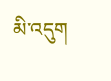མི་འདུག